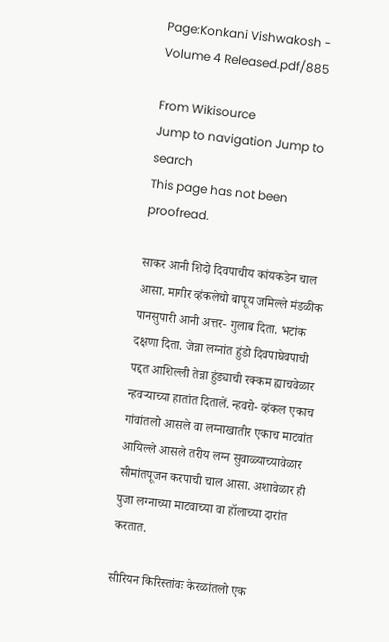Page:Konkani Vishwakosh - Volume 4 Released.pdf/885

From Wikisource
Jump to navigation Jump to search
This page has not been proofread.

साकर आनी शिदो दिवपाचीय कांयकडेन चाल आसा. मागीर व्हंकलेचो बापूय जमिल्ले मंडळीक पानसुपारी आनी अत्तर- गुलाब दिता. भटांक दक्षणा दिता. जेन्ना लग्नांत हुंडो दिवपाघेवपाची पद्दत आशिल्ली तेन्ना हुंड्याची रक्कम ह्याचवेळार न्हवऱ्याच्या हातांत दितालें. न्हवरो- व्हंकल एकाच गांवांतलो आसले वा लग्नाखातीर एकाच माटवांत आयिल्ले आसले तरीय लग्न सुवाळ्याच्यावेळार सीमांतपूजन करपाची चाल आसा. अशावेळार ही पुजा लग्नाच्या माटवाच्या वा हॉलाच्या दारांत करतात.

सीरियन किरिस्तांवः केरळांतलो एक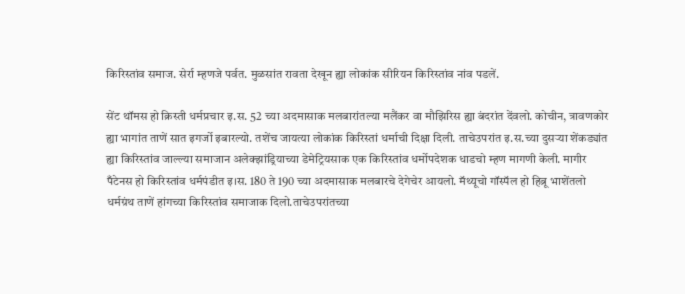किरिस्तांव समाज. सेर्रा म्हणजे पर्वत. मुळसांत रावता देखून ह्या लोकांक सीरियन किरिस्तांव नांव पडलें.

सेंट थॉमस हो क्रिस्ती धर्मप्रचार इ.स. 52 च्या अदमासाक मलबारांतल्या मलैंकर वा मौझिरिस ह्या बंदरांत देंवलो. कोचीन, त्रावणकोर ह्या भागांत ताणें सात इगर्जो इबारल्यो. तशेंच जायत्या लोकांक किरिस्तां धर्माची दिक्षा दिली. ताचेउपरांत इ.स.च्या दुसऱ्या शेंकड्यांत ह्या किरिस्तांव जाल्ल्या समाजान अलेक्झांड्रियाच्या डेमेट्रियसाक एक किरिस्तांव धर्मोपदेशक धाडचो म्हण मागणी केली. मागीर पँटेनस हो किरिस्तांव धर्मपंडीत इ।स. 180 ते 190 च्या अदमासाक मलबारचे देगेचेर आयलो. मॅथ्यूचो गॉस्पॅल हो हिब्रू भाशेंतलो धर्मग्रंथ ताणें हांगच्या किरिस्तांव समाजाक दिलो.ताचेउपरांतच्या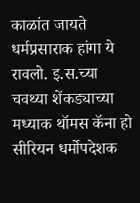काळांत जायते धर्मप्रसाराक हांगा ये रावलो. इ.स.च्या चवथ्या शेंकड्याच्या मध्याक थॉमस कॅना हो सीरियन धर्मोपदेशक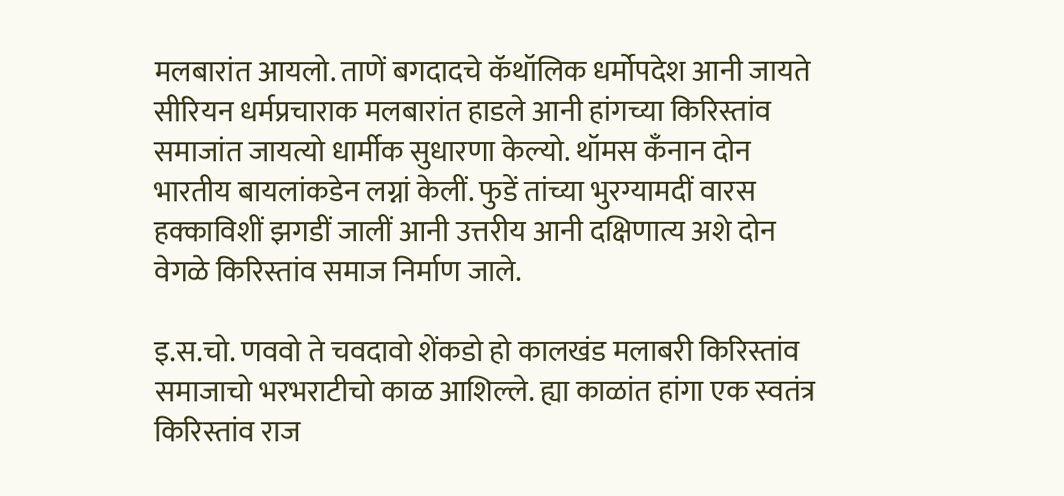मलबारांत आयलो. ताणें बगदादचे कॅथॉलिक धर्मोपदेश आनी जायते सीरियन धर्मप्रचाराक मलबारांत हाडले आनी हांगच्या किरिस्तांव समाजांत जायत्यो धार्मीक सुधारणा केल्यो. थॉमस कँनान दोन भारतीय बायलांकडेन लग्नां केलीं. फुडें तांच्या भुरग्यामदीं वारस हक्काविशीं झगडीं जालीं आनी उत्तरीय आनी दक्षिणात्य अशे दोन वेगळे किरिस्तांव समाज निर्माण जाले.

इ.स.चो. णववो ते चवदावो शेंकडो हो कालखंड मलाबरी किरिस्तांव समाजाचो भरभराटीचो काळ आशिल्ले. ह्या काळांत हांगा एक स्वतंत्र किरिस्तांव राज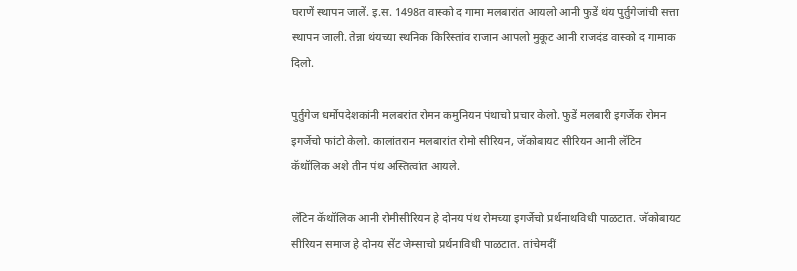घराणें स्थापन जालें. इ.स. 1498त वास्को द गामा मलबारांत आयलो आनी फुडें थंय पुर्तुगेजांची सत्ता स्थापन जाली. तेन्ना थंयच्या स्थनिक किरिस्तांव राजान आपलो मुकूट आनी राजदंड वास्को द गामाक दिलो.

पुर्तुगेज धर्मोपदेशकांनी मलबरांत रोमन कमुनियन पंथाचो प्रचार केलो. फुडें मलबारी इगर्जेक रोमन इगर्जेचो फांटो केलो. कालांतरान मलबारांत रोमो सीरियन, जॅकोबायट सीरियन आनी लॅटिन कॅथॉलिक अशे तीन पंथ अस्तित्वांत आयले.

लॅटिन कॅथॉलिक आनी रोमीसीरियन हे दोनय पंथ रोमच्या इगर्जेचो प्रर्थनाथविधी पाळटात. जॅकोबायट सीरियन समाज हे दोनय सेंट जेम्साचो प्रर्थनाविधी पाळटात. तांचेमदीं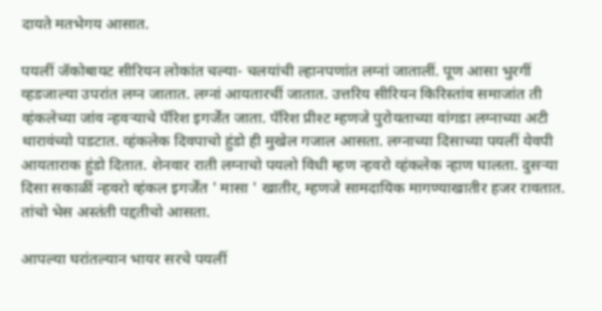दायते मतभेगय आसात.

पयलीं जॅकोबायट सीरियन लोकांत चल्या- चलयांची ल्हानपणांत लग्नां जातालीं. पूण आसा भुरगीं व्हडजाल्या उपरांत लग्न जातात. लग्नां आयतारचीं जातात. उत्तरिय सीरियन किरिस्तांव समाजांत ती व्हंकलेच्या जांव न्हवऱ्याचे पॅरिश इगर्जेंत जाता. पॅरिश प्रीश्ट म्हणजे पुरोयताच्या वांगडा लग्नाच्या अटी थारावंच्यो पडटात. व्हंकलेक दिवपाचो हुंडो ही मुखेल गजाल आसता. लग्नाच्या दिसाच्या पयलीं येवपी आयताराक हुंडो दितात. शेनवार राती लग्नाचो पयलो विधी म्हण न्हवरो व्हंकलेक न्हाण घालता. दुसऱ्या दिसा सकाळीं न्हवरो व्हंकल इगर्जेंत ' मासा ' खातीर, म्हणजे सामदायिक मागण्याखातीर हजर रावतात. तांचो भेस अस्तंती पद्दतीचो आसता.

आपल्या घरांतल्यान भायर सरचे पयलीं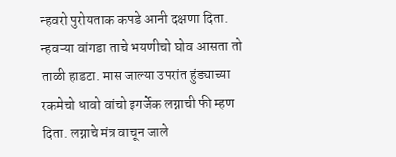न्हवरो पुरोयताक कपडे आनी दक्षणा दिता. न्हवऱ्या वांगडा ताचे भयणीचो घोव आसता तो ताळी हाडटा. मास जाल्या उपरांत हुंड्याच्या रकमेचो धावो वांचो इगर्जेक लग्नाची फी म्हण दिता. लग्नाचे मंत्र वाचून जाले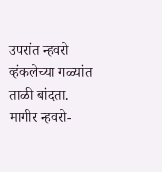उपरांत न्हवरो व्हंकलेच्या गळ्यांत ताळी बांदता. मागीर न्हवरो-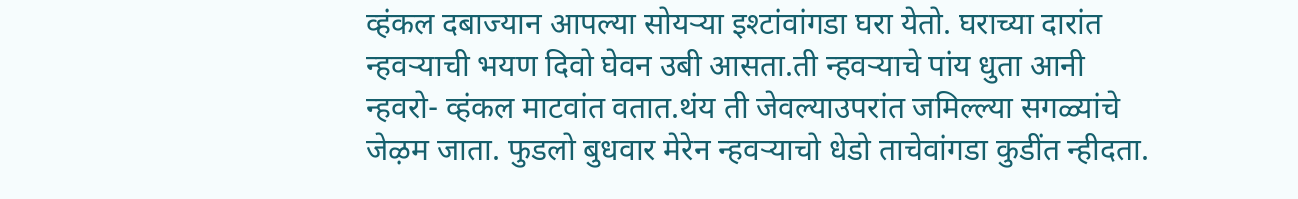व्हंकल दबाज्यान आपल्या सोयऱ्या इश्टांवांगडा घरा येतो. घराच्या दारांत न्हवऱ्याची भयण दिवो घेवन उबी आसता.ती न्हवऱ्याचे पांय धुता आनी न्हवरो- व्हंकल माटवांत वतात.थंय ती जेवल्याउपरांत जमिल्ल्या सगळ्यांचे जेऴम जाता. फुडलो बुधवार मेरेन न्हवऱ्याचो धेडो ताचेवांगडा कुडींत न्हीदता.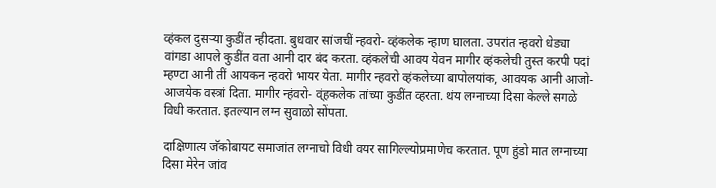व्हंकल दुसऱ्या कुडींत न्हीदता. बुधवार सांजचीं न्हवरो- व्हंकलेक न्हाण घालता. उपरांत न्हवरो धेड्या वांगडा आपले कुडींत वता आनी दार बंद करता. व्हंकलेची आवय येवन मागीर व्हंकलेची तुस्त करपी पदां म्हण्टा आनी तीं आयकन न्हवरो भायर येता. मागीर न्हवरो व्हंकलेच्या बापोलयांक, आवयक आनी आजो- आजयेक वस्त्रां दिता. मागीर न्हंवरो- व्ंहकलेक तांच्या कुडींत व्हरता. थंय लग्नाच्या दिसा केल्ले सगळे विधी करतात. इतल्यान लग्न सुवाळो सोंपता.

दाक्षिणात्य जॅकोबायट समाजांत लग्नाचो विधी वयर सागिल्ल्योप्रमाणेच करतात. पूण हुंडो मात लग्नाच्या दिसा मेरेन जांव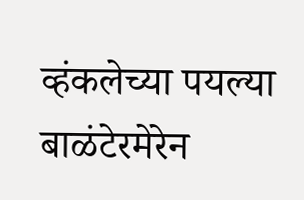व्हंकलेच्या पयल्या बाळंटेरमेरेन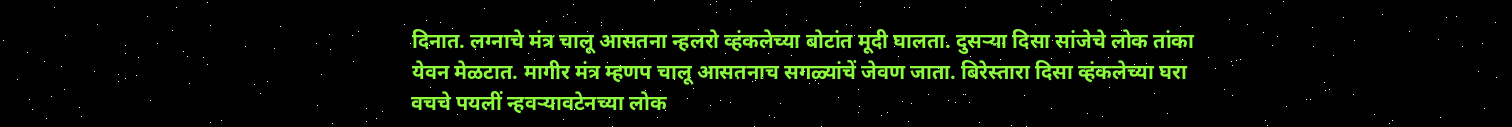दिनात. लग्नाचे मंत्र चालू आसतना न्हलरो व्हंकलेच्या बोटांत मूदी घालता. दुसऱ्या दिसा सांजेचे लोक तांका येवन मेळटात. मागीर मंत्र म्हणप चालू आसतनाच सगळ्यांचें जेवण जाता. बिरेस्तारा दिसा व्हंकलेच्या घरा वचचे पयलीं न्हवऱ्यावटेनच्या लोक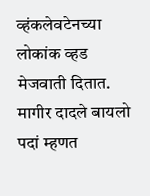व्हंकलेवटेनच्या लोकांक व्हड मेजवाती दितात. मागीर दादले बायलो पदां म्हणत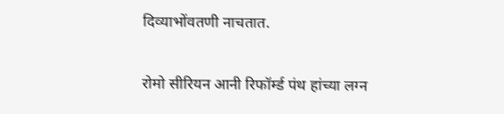दिव्याभोंवतणी नाचतात.

रोमो सीरियन आनी रिफॉर्म्ड पंथ हांच्या लग्न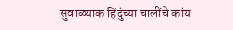सुवाळ्याक हिंदुंच्या चालींचे कांय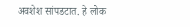अवशेश सांपडटात. हे लोक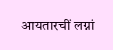आयतारचीं लग्नां